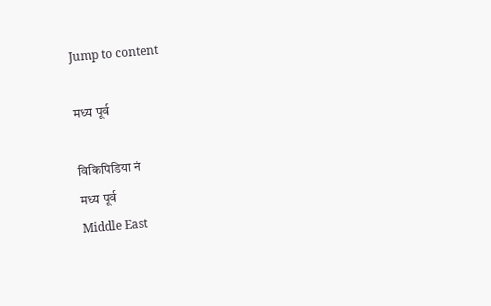Jump to content

मध्य पूर्व

विकिपिडिया नं
मध्य पूर्व
Middle East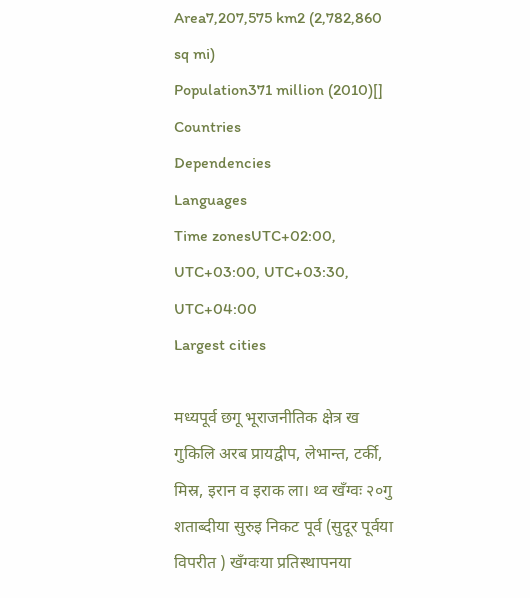Area7,207,575 km2 (2,782,860 sq mi)
Population371 million (2010)[]
Countries
Dependencies
Languages
Time zonesUTC+02:00, UTC+03:00, UTC+03:30, UTC+04:00
Largest cities

मध्यपूर्व छगू भूराजनीतिक क्षेत्र ख गुकिलि अरब प्रायद्वीप, लेभान्त, टर्की, मिस्र, इरान व इराक ला। थ्व खँग्वः २०गु शताब्दीया सुरुइ निकट पूर्व (सुदूर पूर्वया विपरीत ) खँग्वःया प्रतिस्थापनया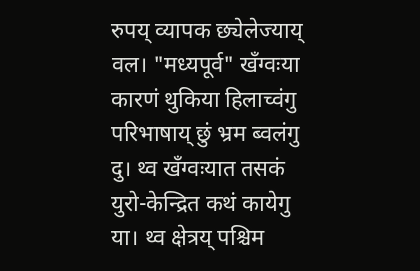रुपय् व्यापक छ्येलेज्याय् वल। "मध्यपूर्व" खँग्वःया कारणं थुकिया हिलाच्वंगु परिभाषाय् छुं भ्रम ब्वलंगु दु। थ्व खँग्वःयात तसकं युरो-केन्द्रित कथं कायेगु या। थ्व क्षेत्रय् पश्चिम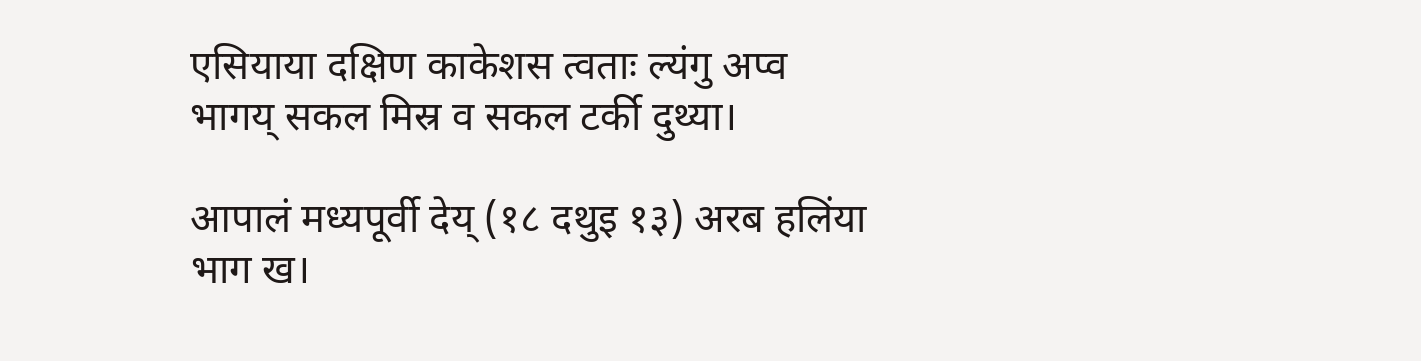एसियाया दक्षिण काकेशस त्वताः ल्यंगु अप्व भागय् सकल मिस्र व सकल टर्की दुथ्या।

आपालं मध्यपूर्वी देय् (१८ दथुइ १३) अरब हलिंया भाग ख।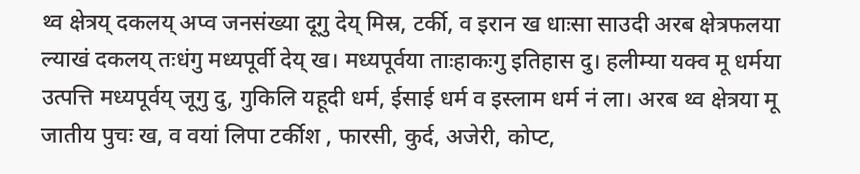थ्व क्षेत्रय् दकलय् अप्व जनसंख्या दूगु देय् मिस्र, टर्की, व इरान ख धाःसा साउदी अरब क्षेत्रफलया ल्याखं दकलय् तःधंगु मध्यपूर्वी देय् ख। मध्यपूर्वया ताःहाकःगु इतिहास दु। हलीम्या यक्व मू धर्मया उत्पत्ति मध्यपूर्वय् जूगु दु, गुकिलि यहूदी धर्म, ईसाई धर्म व इस्लाम धर्म नं ला। अरब थ्व क्षेत्रया मू जातीय पुचः ख, व वयां लिपा टर्कीश , फारसी, कुर्द, अजेरी, कोप्ट,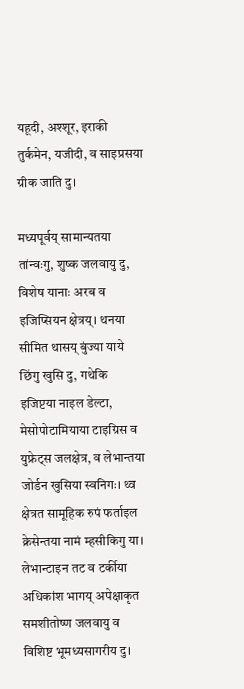यहूदी, अश्शूर, इराकी तुर्कमेन, यजीदी, व साइप्रसया ग्रीक जाति दु।

मध्यपूर्वय् सामान्यतया तांन्वःगु, शुष्क जलवायु दु, विशेष यानाः अरब व इजिप्सियन क्षेत्रय्। थनया सीमित थासय् बुंज्या याये छिंगु खुसि दु, गथेकि इजिप्टया नाइल डेल्टा, मेसोपोटामियाया टाइग्रिस व युफ्रेट्स जलक्षेत्र, व लेभान्तया जोर्डन खुसिया स्वनिगः। थ्व क्षेत्रत सामूहिक रुपं फर्ताइल क्रेसेन्तया नामं म्हसीकिगु या। लेभान्टाइन तट व टर्कीया अधिकांश भागय् अपेक्षाकृत समशीतोष्ण जलवायु व विशिष्ट भूमध्यसागरीय दु।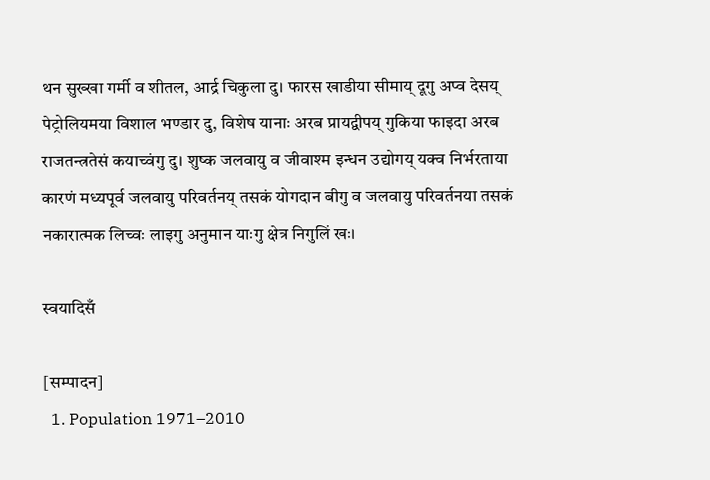थन सुख्खा गर्मी व शीतल, आर्द्र चिकुला दु। फारस खाडीया सीमाय् दूगु अप्व देसय् पेट्रोलियमया विशाल भण्डार दु, विशेष यानाः अरब प्रायद्वीपय् गुकिया फाइदा अरब राजतन्त्रतेसं कयाच्वंगु दु। शुष्क जलवायु व जीवाश्म इन्धन उद्योगय् यक्व निर्भरताया कारणं मध्यपूर्व जलवायु परिवर्तनय् तसकं योगदान बीगु व जलवायु परिवर्तनया तसकं नकारात्मक लिच्वः लाइगु अनुमान याःगु क्षेत्र निगुलिं खः।

स्वयादिसँ

[सम्पादन]
  1. Population 1971–2010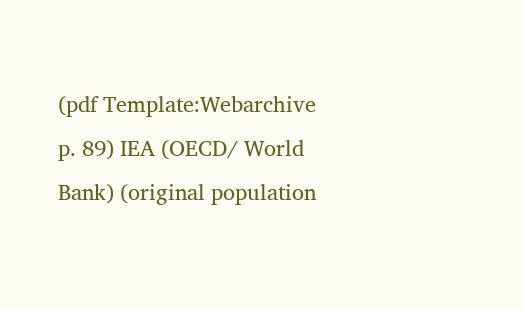(pdf Template:Webarchive p. 89) IEA (OECD/ World Bank) (original population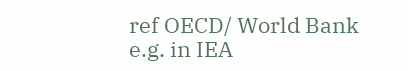ref OECD/ World Bank e.g. in IEA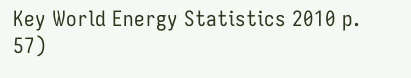Key World Energy Statistics 2010 p. 57)